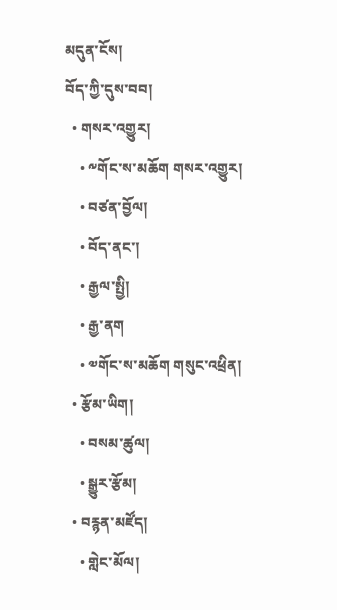མདུན་ངོས།
བོད་ཀྱི་དུས་བབ།
  • གསར་འགྱུར།
    • ༸གོང་ས་མཆོག གསར་འགྱུར།
    • བཙན་བྱོལ།
    • བོད་ནང་།
    • རྒྱལ་སྤྱི།
    • རྒྱ་ནག
    • ༧གོང་ས་མཆོག གསུང་འཕྲིན།
  • རྩོམ་ཡིག།
    • བསམ་ཚུལ།
    • སྒྱུར་རྩོམ།
  • བརྙན་མཛོད།
    • གླེང་མོལ།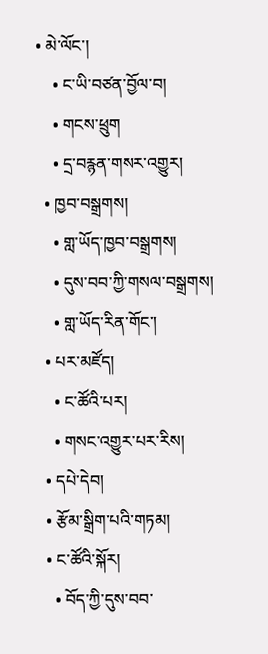• མེ་ལོང་།
    • ང་ཡི་བཙན་བྱོལ་བ།
    • གངས་ཕྲུག
    • དྲ་བརྙན་གསར་འགྱུར།
  • ཁྱབ་བསྒྲགས།
    • གླ་ཡོད་ཁྱབ་བསྒྲགས།
    • དུས་བབ་ཀྱི་གསལ་བསྒྲགས།
    • གླ་ཡོད་རིན་གོང་།
  • པར་མཛོད།
    • ང་ཚོའི་པར།
    • གསང་འགྱུར་པར་རིས།
  • དཔེ་དེབ།
  • རྩོམ་སྒྲིག་པའི་གཏམ།
  • ང་ཚོའི་སྐོར།
    • བོད་ཀྱི་དུས་བབ་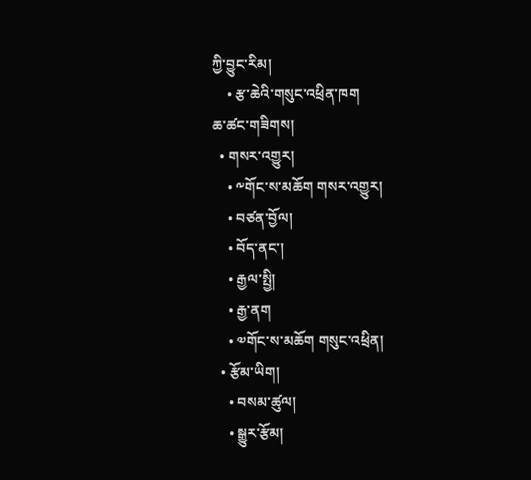ཀྱི་བྱུང་རིམ།
    • རྩ་ཆེའི་གསུང་འཕྲིན་ཁག
ཆ་ཚང་གཟིགས།
  • གསར་འགྱུར།
    • ༸གོང་ས་མཆོག གསར་འགྱུར།
    • བཙན་བྱོལ།
    • བོད་ནང་།
    • རྒྱལ་སྤྱི།
    • རྒྱ་ནག
    • ༧གོང་ས་མཆོག གསུང་འཕྲིན།
  • རྩོམ་ཡིག།
    • བསམ་ཚུལ།
    • སྒྱུར་རྩོམ།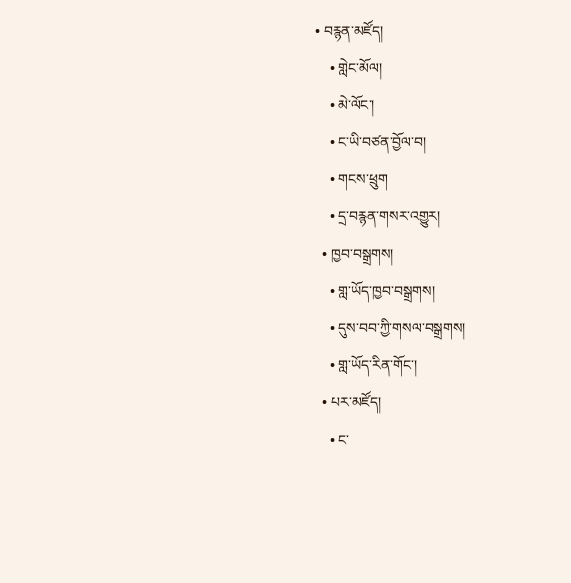• བརྙན་མཛོད།
    • གླེང་མོལ།
    • མེ་ལོང་།
    • ང་ཡི་བཙན་བྱོལ་བ།
    • གངས་ཕྲུག
    • དྲ་བརྙན་གསར་འགྱུར།
  • ཁྱབ་བསྒྲགས།
    • གླ་ཡོད་ཁྱབ་བསྒྲགས།
    • དུས་བབ་ཀྱི་གསལ་བསྒྲགས།
    • གླ་ཡོད་རིན་གོང་།
  • པར་མཛོད།
    • ང་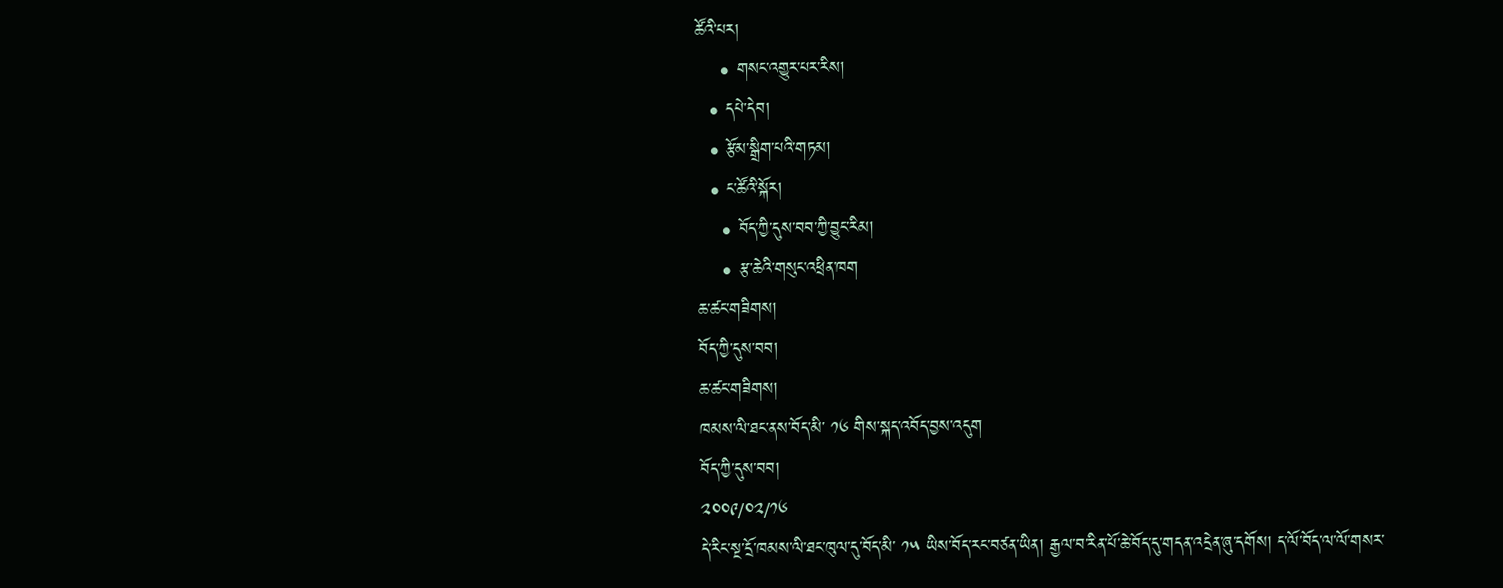ཚོའི་པར།
    • གསང་འགྱུར་པར་རིས།
  • དཔེ་དེབ།
  • རྩོམ་སྒྲིག་པའི་གཏམ།
  • ང་ཚོའི་སྐོར།
    • བོད་ཀྱི་དུས་བབ་ཀྱི་བྱུང་རིམ།
    • རྩ་ཆེའི་གསུང་འཕྲིན་ཁག
ཆ་ཚང་གཟིགས།
བོད་ཀྱི་དུས་བབ།
ཆ་ཚང་གཟིགས།
ཁམས་ལི་ཐང་ནས་བོད་མི་ ༡༦ གིས་སྐད་འབོད་བྱས་འདུག
བོད་ཀྱི་དུས་བབ།
༢༠༠༩/༠༢/༡༦
དེ་རིང་སྔ་དྲོ་ཁམས་ལི་ཐང་ཁུལ་དུ་བོད་མི་ ༡༥ ཡིས་བོད་རང་བཙན་ཡིན། རྒྱལ་བ་རིན་པོ་ཆེ་བོད་དུ་གདན་འདྲེན་ཞུ་དགོས། ད་ལོ་བོད་ལ་ལོ་གསར་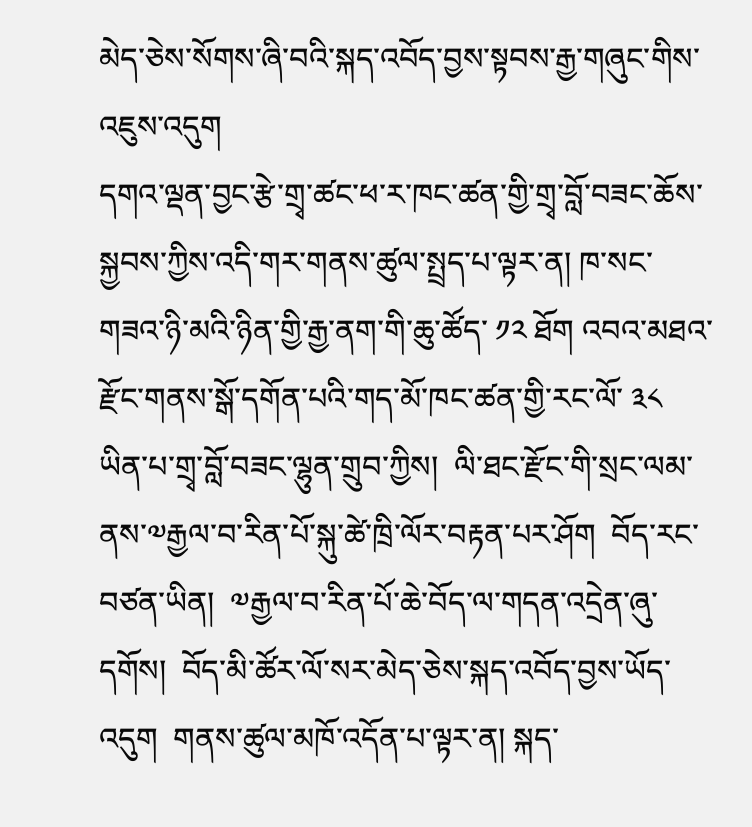མེད་ཅེས་སོགས་ཞི་བའི་སྐད་འབོད་བྱས་སྟབས་རྒྱ་གཞུང་གིས་འཇུས་འདུག
དགའ་ལྡན་བྱང་རྩེ་གྲྭ་ཚང་ཕ་ར་ཁང་ཚན་གྱི་གྲྭ་བློ་བཟང་ཆོས་སྐྱབས་ཀྱིས་འདི་གར་གནས་ཚུལ་སྤྲད་པ་ལྟར་ན། ཁ་སང་གཟའ་ཉི་མའི་ཉིན་གྱི་རྒྱ་ནག་གི་ཆུ་ཚོད་ ༡༢ ཐོག འབའ་མཐའ་རྫོང་གནས་སྒོ་དགོན་པའི་གད་མོ་ཁང་ཚན་གྱི་རང་ལོ་ ༣༨ ཡིན་པ་གྲྭ་བློ་བཟང་ལྷུན་གྲུབ་ཀྱིས།  ལི་ཐང་རྫོང་གི་སྲང་ལམ་ནས་༧རྒྱལ་བ་རིན་པོ་སྐུ་ཚེ་ཁྲི་ལོར་བརྟན་པར་ཤོག  བོད་རང་བཙན་ཡིན།  ༧རྒྱལ་བ་རིན་པོ་ཆེ་བོད་ལ་གདན་འདྲེན་ཞུ་དགོས།  བོད་མི་ཚོར་ལོ་སར་མེད་ཅེས་སྐད་འབོད་བྱས་ཡོད་འདུག  གནས་ཚུལ་མཁོ་འདོན་པ་ལྟར་ན། སྐད་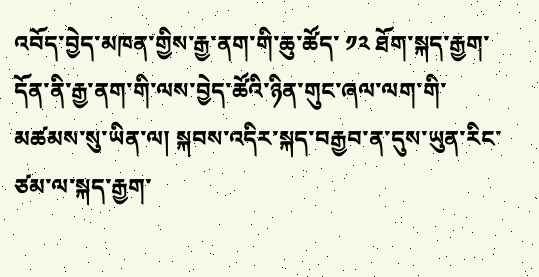འབོད་བྱེད་མཁན་གྱིས་རྒྱ་ནག་གི་ཆུ་ཚོད་ ༡༢ ཐོག་སྐད་རྒྱག་དོན་ནི་རྒྱ་ནག་གི་ལས་བྱེད་ཚོའི་ཉིན་གུང་ཞལ་ལག་གི་མཚམས་སུ་ཡིན་ལ། སྐབས་འདིར་སྐད་བརྒྱབ་ན་དུས་ཡུན་རིང་ཙམ་ལ་སྐད་རྒྱག་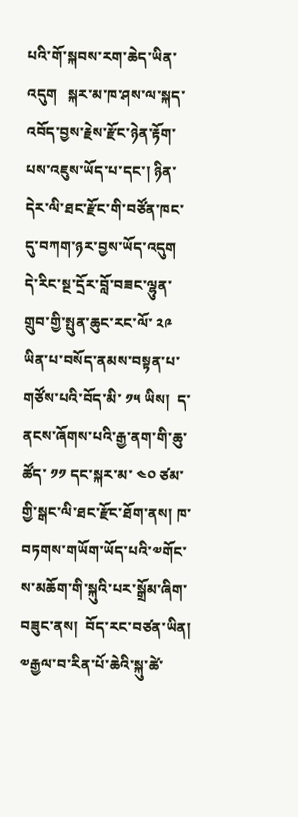པའི་གོ་སྐབས་རག་ཆེད་ཡིན་འདུག   སྐར་མ་ཁ་ཤས་ལ་སྐད་འབོད་བྱས་རྗེས་རྫོང་ཉེན་རྟོག་པས་འཇུས་ཡོད་པ་དང་། ཉིན་དེར་ལི་ཐང་རྫོང་གི་བཙོན་ཁང་དུ་བཀག་ཉར་བྱས་ཡོད་འདུག
དེ་རིང་སྔ་དྲོར་བློ་བཟང་ལྷུན་གྲུབ་གྱི་སྤུན་ཆུང་རང་ལོ་ ༢༩ ཡིན་པ་བསོད་ནམས་བསྟན་པ་གཙོས་པའི་བོད་མི་ ༡༥ ཡིས།  ད་ནངས་ཞོགས་པའི་རྒྱ་ནག་གི་ཆུ་ཚོད་ ༡༡ དང་སྐར་མ་ ༤༠ ཙམ་གྱི་སྒང་ལི་ཐང་རྫོང་ཐོག་ནས། ཁ་བཏགས་གཡོག་ཡོད་པའི་༧གོང་ས་མཆོག་གི་སྐུའི་པར་སྒྲོམ་ཞིག་བཟུང་ནས།  བོད་རང་བཙན་ཡིན། ༧རྒྱལ་བ་རིན་པོ་ཆེའི་སྐུ་ཚེ་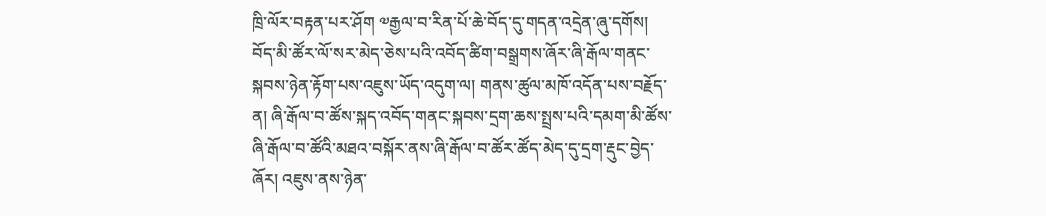ཁྲི་ལོར་བརྟན་པར་ཤོག ༧རྒྱལ་བ་རིན་པོ་ཆེ་བོད་དུ་གདན་འདྲེན་ཞུ་དགོས། བོད་མི་ཚོར་ལོ་སར་མེད་ཅེས་པའི་འབོད་ཚིག་བསྒྲགས་ཞོར་ཞི་རྒོལ་གནང་སྐབས་ཉེན་རྟོག་པས་འཇུས་ཡོད་འདུག་ལ། གནས་ཚུལ་མཁོ་འདོན་པས་བརྗོད་ན། ཞི་རྒོལ་བ་ཚོས་སྐད་འབོད་གནང་སྐབས་དྲག་ཆས་སྤྲས་པའི་དམག་མི་ཚོས་ཞི་རྒོལ་བ་ཚོའི་མཐའ་བསྐོར་ནས་ཞི་རྒོལ་བ་ཚོར་ཚོད་མེད་དུ་དྲག་རྡུང་བྱེད་ཞོར། འཇུས་ནས་ཉེན་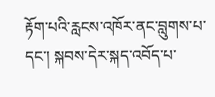རྟོག་པའི་རླངས་འཁོར་ནང་བླུགས་པ་དང་། སྐབས་དེར་སྐད་འབོད་པ་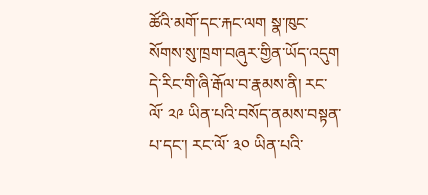ཚོའི་མགོ་དང་རྐང་ལག སྣ་ཁུང་སོགས་སུ་ཁྲག་བཞུར་གྱིན་ཡོད་འདུག
དེ་རིང་གི་ཞི་རྒོལ་བ་རྣམས་ནི། རང་ལོ་ ༢༩ ཡིན་པའི་བསོད་ནམས་བསྟན་པ་དང་། རང་ལོ་ ༣༠ ཡིན་པའི་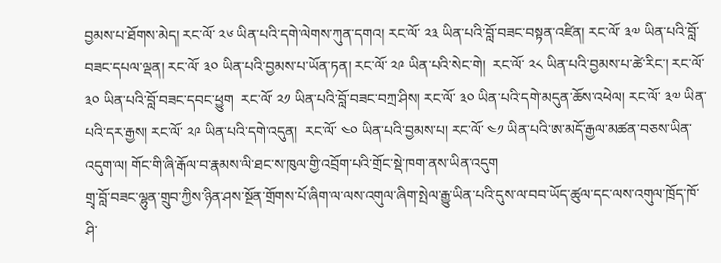བྱམས་པ་ཐོགས་མེད། རང་ལོ་ ༢༦ ཡིན་པའི་དགེ་ལེགས་ཀུན་དགའ། རང་ལོ་ ༢༣ ཡིན་པའི་བློ་བཟང་བསྟན་འཛིན། རང་ལོ་ ༣༧ ཡིན་པའི་བློ་བཟང་དཔལ་ལྡན། རང་ལོ་ ༣༠ ཡིན་པའི་བྱམས་པ་ཡོན་ཏན། རང་ལོ་ ༢༩ ཡིན་པའི་སེང་གེ།  རང་ལོ་ ༢༨ ཡིན་པའི་བྱམས་པ་ཚེ་རིང་། རང་ལོ་ ༣༠ ཡིན་པའི་བློ་བཟང་དབང་ཕྱུག  རང་ལོ་ ༢༡ ཡིན་པའི་བློ་བཟང་བཀྲ་ཤིས། རང་ལོ་ ༣༠ ཡིན་པའི་དགེ་མདུན་ཆོས་འཕེལ། རང་ལོ་ ༣༧ ཡིན་པའི་དར་རྒྱས། རང་ལོ་ ༢༩ ཡིན་པའི་དགེ་འདུན།  རང་ལོ་ ༤༠ ཡིན་པའི་བྱམས་པ། རང་ལོ་ ༤༡ ཡིན་པའི་ཨ་མདོ་རྒྱལ་མཚན་བཅས་ཡིན་འདུག་ལ། གོང་གི་ཞི་རྒོལ་བ་རྣམས་ལི་ཐང་ས་ཁུལ་གྱི་འབྲོག་པའི་གྲོང་སྡེ་ཁག་ནས་ཡིན་འདུག
གྲྭ་བློ་བཟང་ལྷུན་གྲུབ་ཀྱིས་ཉིན་ཤས་སྔོན་གྲོགས་པོ་ཞིག་ལ་ལས་འགུལ་ཞིག་སྤེལ་རྒྱུ་ཡིན་པའི་དུས་ལ་བབ་ཡོད་ཚུལ་དང་ལས་འགུལ་ཁྲོད་ཁོ་ཤི་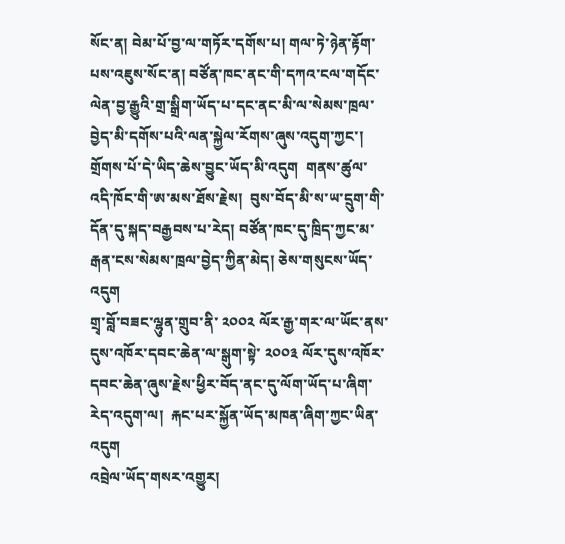སོང་ན། བེམ་པོ་བྱ་ལ་གཏོར་དགོས་པ། གལ་ཏེ་ཉེན་རྟོག་པས་འཇུས་སོང་ན། བཙོན་ཁང་ནང་གི་དཀའ་ངལ་གདོང་ལེན་བྱ་རྒྱུའི་གྲ་སྒྲིག་ཡོད་པ་དང་ནང་མི་ལ་སེམས་ཁྲལ་བྱེད་མི་དགོས་པའི་ལན་སྐྱེལ་རོགས་ཞུས་འདུག་ཀྱང་།  གྲོགས་པོ་དེ་ཡིད་ཆེས་བྱུང་ཡོད་མི་འདུག  གནས་ཚུལ་འདི་ཁོང་གི་ཨ་མས་ཐོས་རྗེས།  བུས་བོད་མི་ས་ཡ་དྲུག་གི་དོན་དུ་སྐད་བརྒྱབས་པ་རེད། བཙོན་ཁང་དུ་ཁྲིད་ཀྱང་མ་རྒན་ངས་སེམས་ཁྲལ་བྱེད་ཀྱིན་མེད། ཅེས་གསུངས་ཡོད་འདུག
གྲྭ་བློ་བཟང་ལྷུན་གྲུབ་ནི་ ༢༠༠༢ ལོར་རྒྱ་གར་ལ་ཡོང་ནས་དུས་འཁོར་དབང་ཆེན་ལ་སྒུག་སྟེ་ ༢༠༠༣ ལོར་དུས་འཁོར་དབང་ཆེན་ཞུས་རྗེས་ཕྱིར་བོད་ནང་དུ་ལོག་ཡོད་པ་ཞིག་རེད་འདུག་ལ།  རྐང་པར་སྐྱོན་ཡོད་མཁན་ཞིག་ཀྱང་ཡིན་འདུག
འབྲེལ་ཡོད་གསར་འགྱུར།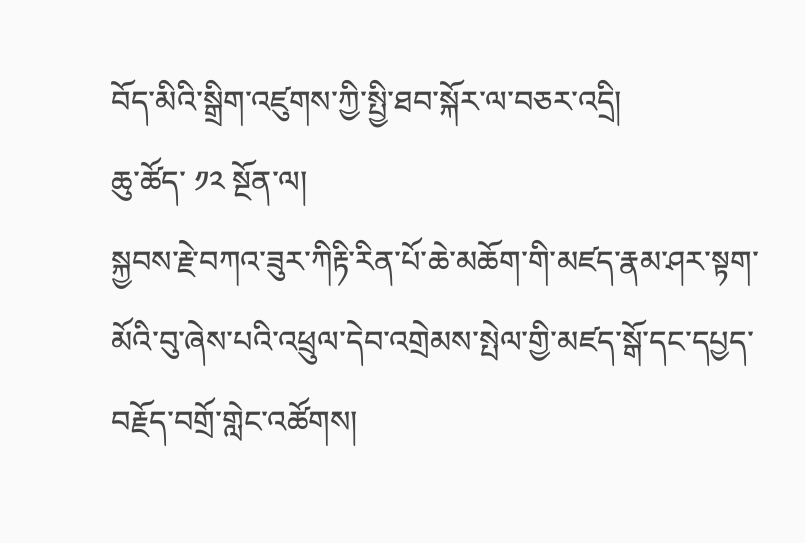བོད་མིའི་སྒྲིག་འཛུགས་ཀྱི་སྤྱི་ཐབ་སྐོར་ལ་བཅར་འདྲི།
ཆུ་ཚོད་ ༡༢ སྔོན་ལ།
སྐྱབས་རྗེ་བཀའ་ཟུར་ཀིརྟི་རིན་པོ་ཆེ་མཆོག་གི་མཛད་རྣམ་ཤར་སྟག་མོའི་བུ་ཞེས་པའི་འཕྲུལ་དེབ་འགྲེམས་སྤེལ་གྱི་མཛད་སྒོ་དང་དཔྱད་བརྗོད་བགྲོ་གླེང་འཚོགས།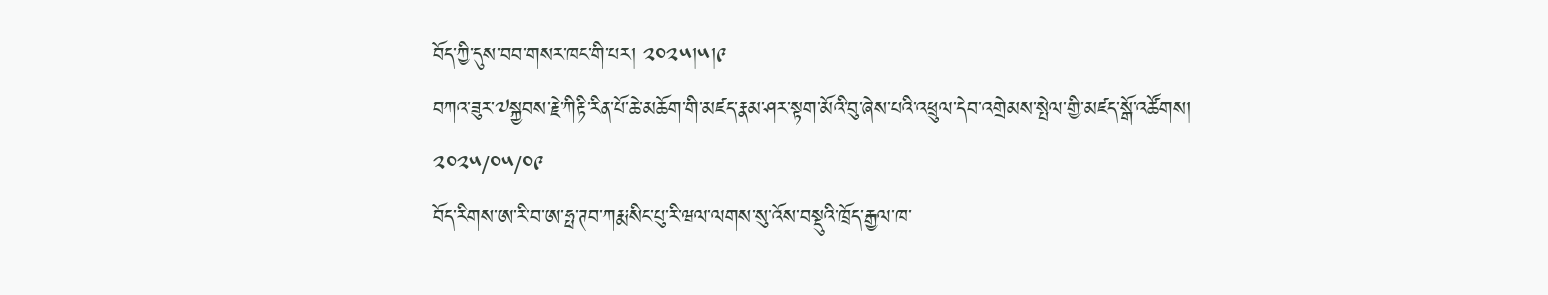བོད་ཀྱི་དུས་བབ་གསར་ཁང་གི་པར། ༢༠༢༥།༥།༩
བཀའ་ཟུར་༧སྐྱབས་རྗེ་ཀིརྟི་རིན་པོ་ཆེ་མཆོག་གི་མཛད་རྣམ་ཤར་སྟག་མོའི་བུ་ཞེས་པའི་འཕྲུལ་དེབ་འགྲེམས་སྤེལ་གྱི་མཛད་སྒོ་འཚོགས།
༢༠༢༥/༠༥/༠༩
བོད་རིགས་ཨ་རི་བ་ཨ་ཧྥ་ཊབ་ཀརྨ་སིང་པུ་རི་ཝལ་ལགས་སུ་འོས་བསྡུའི་ཁྲོད་རྒྱལ་ཁ་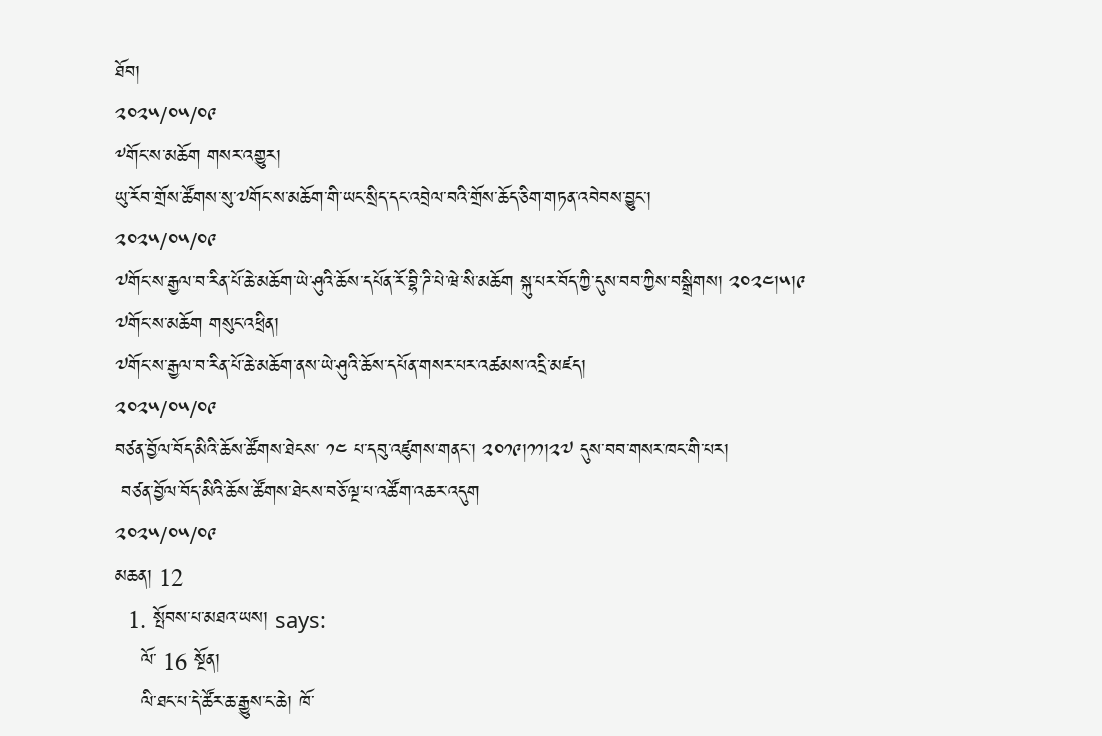ཐོབ།
༢༠༢༥/༠༥/༠༩
༸གོང་ས་མཆོག གསར་འགྱུར།
ཡུ་རོབ་གྲོས་ཚོགས་སུ་༧གོང་ས་མཆོག་གི་ཡང་སྲིད་དང་འབྲེལ་བའི་གྲོས་ཆོད་ཅིག་གཏན་འབེབས་བྱུང་།
༢༠༢༥/༠༥/༠༩
༧གོང་ས་རྒྱལ་བ་རིན་པོ་ཆེ་མཆོག་ཡེ་ཤུའི་ཆོས་དཔོན་རོ་བྷི་ཌི་པེ་ཝེ་སི་མཆོག སྐུ་པར་བོད་ཀྱི་དུས་བབ་ཀྱིས་བསྒྲིགས། ༢༠༢༤།༥།༩
༧གོང་ས་མཆོག གསུང་འཕྲིན།
༧གོང་ས་རྒྱལ་བ་རིན་པོ་ཆེ་མཆོག་ནས་ཡེ་ཤུའི་ཆོས་དཔོན་གསར་པར་འཚམས་འདྲི་མཛད།
༢༠༢༥/༠༥/༠༩
བཙན་བྱོལ་བོད་མིའི་ཆོས་ཚོགས་ཐེངས་ ༡༤ པ་དབུ་འཛུགས་གནང་། ༢༠༡༩།༡༡།༢༧ དུས་བབ་གསར་ཁང་གི་པར།
 བཙན་བྱོལ་བོད་མིའི་ཆོས་ཚོགས་ཐེངས་བཅོ་ལྔ་པ་འཚོག་འཆར་འདུག
༢༠༢༥/༠༥/༠༩
མཆན། 12
  1. སྤོབས་པ་མཐའ་ཡས། says:
    ལོ་ 16 སྔོན།
    ལི་ཐང་པ་དེ་ཚོར་ཆ་རྒྱུས་ང་ཆེ། ཁོ་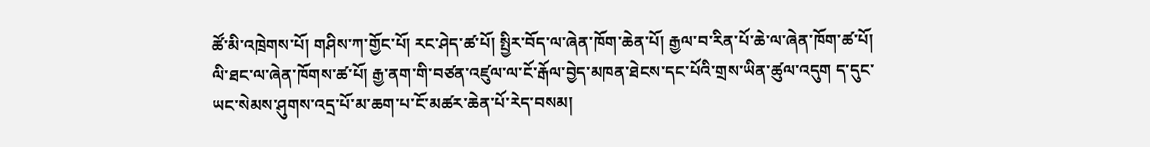ཚོ་མི་འཁྲེགས་པོ། གཤིས་ཀ་གྱོང་པོ། རང་ཤེད་ཚ་པོ། སྤྱིར་བོད་ལ་ཞེན་ཁོག་ཆེན་པོ། རྒྱལ་བ་རིན་པོ་ཆེ་ལ་ཞེན་ཁོག་ཚ་པོ། ལི་ཐང་ལ་ཞེན་ཁོགས་ཚ་པོ། རྒྱ་ནག་གི་བཙན་འཛུལ་ལ་ངོ་རྒོལ་བྱེད་མཁན་ཐེངས་དང་པོའི་གྲས་ཡིན་ཚུལ་འདུག ད་དུང་ཡང་སེམས་ཤུགས་འདྲ་པོ་མ་ཆག་པ་ངོ་མཚར་ཆེན་པོ་རེད་བསམ།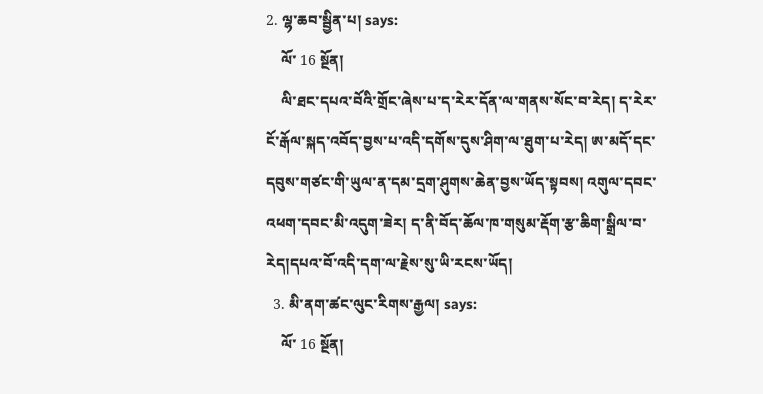2. ལྷ་ཆབ་སྦྱིན་པ། says:
    ལོ་ 16 སྔོན།
    ལི་ཐང་དཔའ་བོའི་གྲོང་ཞེས་པ་ད་རེར་དོན་ལ་གནས་སོང་བ་རེད། ད་རེར་ངོ་རྒོལ་སྐད་འབོད་བྱས་པ་འདི་དགོས་དུས་ཤིག་ལ་ཐུག་པ་རེད། ཨ་མདོ་དང་དབུས་གཙང་གི་ཡུལ་ན་དམ་དྲག་ཤུགས་ཆེན་བྱས་ཡོད་སྟབས། འགུལ་དབང་འཕག་དབང་མི་འདུག་ཟེར། ད་ནི་བོད་ཆོལ་ཁ་གསུམ་རྡོག་རྩ་ཆིག་སྒྲིལ་བ་རེད།དཔའ་བོ་འདི་དག་ལ་རྗེས་སུ་ཡི་རངས་ཡོད།
  3. མི་ནག་ཚང་ལུང་རིགས་རྒྱལ། says:
    ལོ་ 16 སྔོན།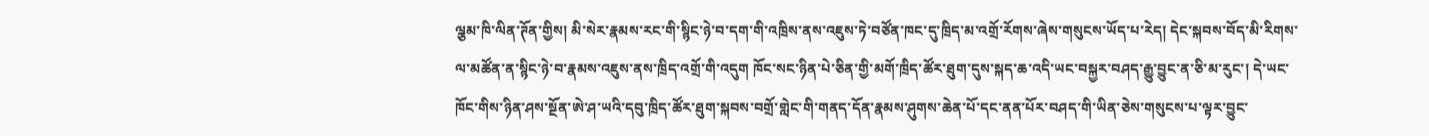ལྕམ་ཁི་ལིན་ཊོན་གྱིས། མི་སེར་རྣམས་རང་གི་སྙིང་ཉེ་བ་དག་གི་འཁྲིས་ནས་འཇུས་ཏེ་བཙོན་ཁང་དུ་ཁྲིད་མ་འགྲོ་རོགས་ཞེས་གསུངས་ཡོད་པ་རེད། དེང་སྐབས་བོད་མི་རིགས་ལ་མཚོན་ན་སྙིང་ཉེ་བ་རྣམས་འཇུས་ནས་ཁྲིད་འགྲོ་གི་འདུག ཁོང་སང་ཉིན་པེ་ཅིན་གྱི་མགོ་ཁྲིད་ཚོར་ཐུག་དུས་སྐད་ཆ་འདི་ཡང་བསྐྱར་བཤད་རྒྱུ་བྱུང་ན་ཅི་མ་རུང་། དེ་ཡང་ཁོང་གིས་ཉིན་ཤས་སྔོན་ཨེ་ཤ་ཡའི་དབུ་ཁྲིད་ཚོར་ཐུག་སྐབས་བགྲོ་གླེང་གི་གནད་དོན་རྣམས་ཤུགས་ཆེན་པོ་དང་ནན་པོར་བཤད་གི་ཡིན་ཅེས་གསུངས་པ་ལྟར་བྱུང་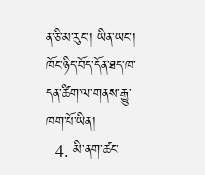ན་ཅི་མ་རུང་། ཡིན་ཡང་། ཁོང་ཉིད་བོད་དོན་ཐད་ཁ་དན་ཚིག་ལ་གནས་རྒྱུ་ཁག་པོ་ཡིན།
  4. མི་ནག་ཚང་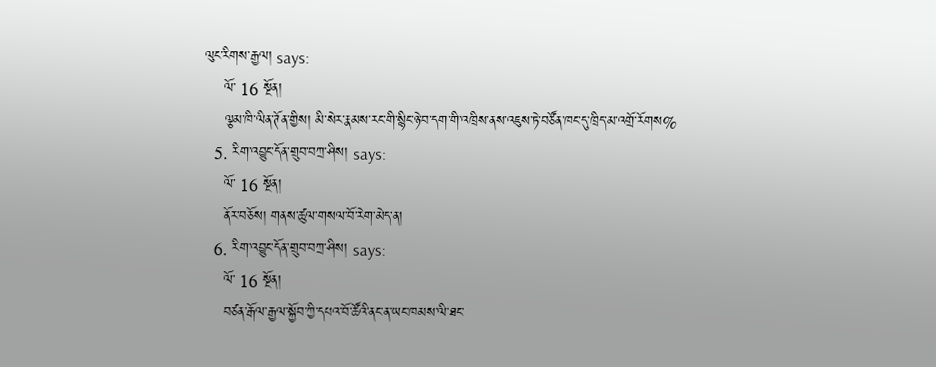ལུང་རིགས་རྒྱལ། says:
    ལོ་ 16 སྔོན།
    ལྕམ་ཁི་ལིན་ཊོན་གྱིས། མི་སེར་རྣམས་རང་གི་སྙིང་ཉེ་བ་དག་གི་འཁྲིས་ནས་འཇུས་ཏེ་བཙོན་ཁང་དུ་ཁྲིད་མ་འགྲོ་རོགས%
  5. རིག་འབྱུང་དོན་གྲུབ་བཀྲ་ཤིས། says:
    ལོ་ 16 སྔོན།
    ནོར་བཅོས། གནས་ཚུལ་གསལ་བོ་རེག་མེད་ན།
  6. རིག་འབྱུང་དོན་གྲུབ་བཀྲ་ཤིས། says:
    ལོ་ 16 སྔོན།
    བཙན་རྒོལ་རྒྱལ་སྐྱོབ་ཀྱི་དཔའ་བོ་ཚོའི་ནང་ན་ཡང་ཁམས་ལི་ཐང་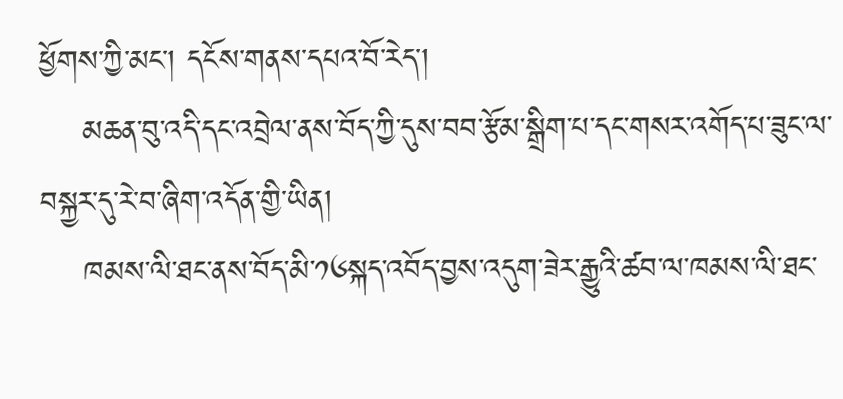ཕྱོགས་ཀྱི་མང་། དངོས་གནས་དཔའ་བོ་རེད་།
    མཆན་བུ་འདི་དང་འབྲེལ་ནས་བོད་ཀྱི་དུས་བབ་རྩོམ་སྒྲིག་པ་དང་གསར་འགོད་པ་ཟུང་ལ་བསྐྱར་དུ་རེ་བ་ཞིག་འདོན་གྱི་ཡིན།
    ཁམས་ལི་ཐང་ནས་བོད་མི་༡༦སྐད་འབོད་བྱས་འདུག་ཟེར་རྒྱུའི་ཚབ་ལ་ཁམས་ལི་ཐང་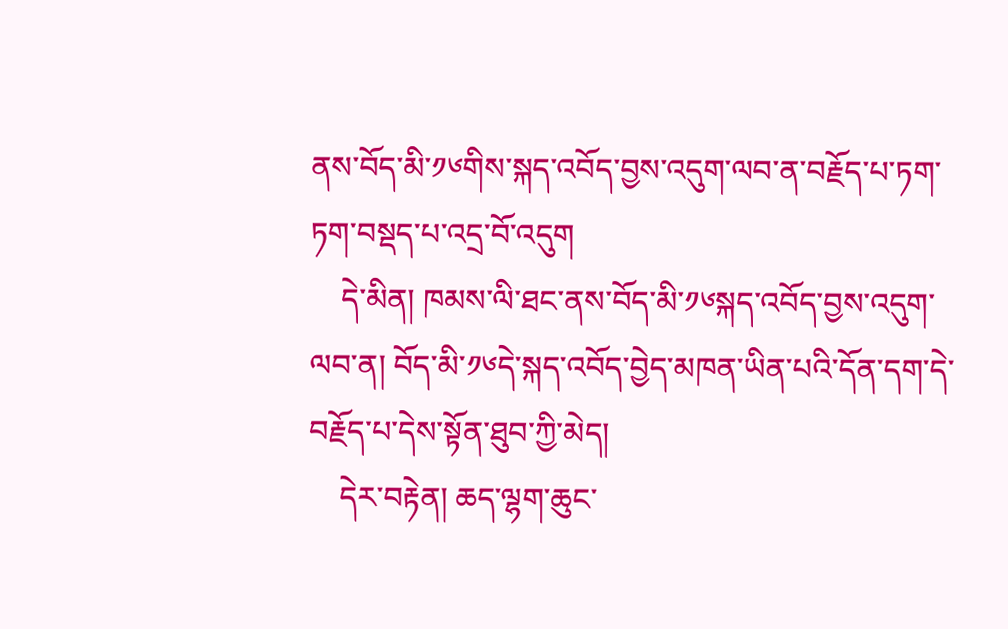ནས་བོད་མི་༡༦གིས་སྐད་འབོད་བྱས་འདུག་ལབ་ན་བརྗོད་པ་ཏག་ཏག་བསྡད་པ་འདྲ་བོ་འདུག
    དེ་མིན། ཁམས་ལི་ཐང་ནས་བོད་མི་༡༦སྐད་འབོད་བྱས་འདུག་ལབ་ན། བོད་མི་༡༦དེ་སྐད་འབོད་བྱེད་མཁན་ཡིན་པའི་དོན་དག་དེ་བརྗོད་པ་དེས་སྟོན་ཐུབ་ཀྱི་མེད།
    དེར་བརྟེན། ཆད་ལྷག་ཆུང་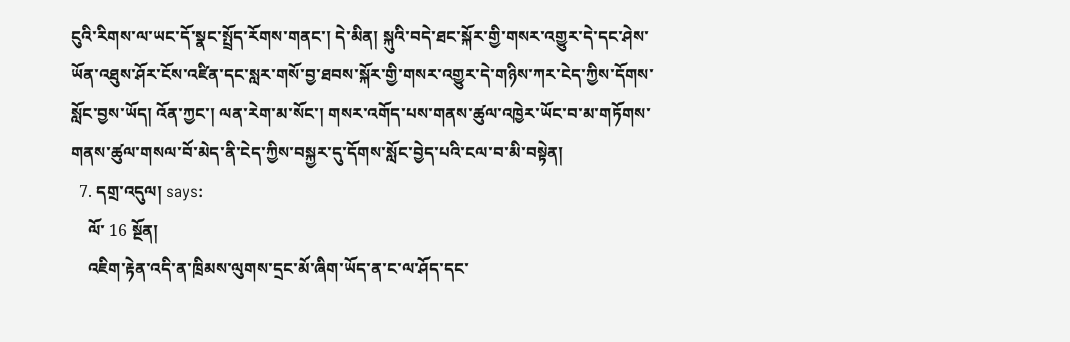ངུའི་རིགས་ལ་ཡང་དོ་སྣང་སྤྲོད་རོགས་གནང་། དེ་མིན། སྐུའི་བདེ་ཐང་སྐོར་གྱི་གསར་འགྱུར་དེ་དང་ཤེས་ཡོན་འཐུས་ཤོར་ངོས་འཛིན་དང་སླར་གསོ་བྱ་ཐབས་སྐོར་གྱི་གསར་འགྱུར་དེ་གཉིས་ཀར་ངེད་ཀྱིས་དོགས་སློང་བྱས་ཡོད། འོན་ཀྱང་། ལན་རེག་མ་སོང་། གསར་འགོད་པས་གནས་ཚུལ་འཁྱེར་ཡོང་བ་མ་གཏོགས་གནས་ཚུལ་གསལ་བོ་མེད་ནི་ངེད་ཀྱིས་བསྐྱར་དུ་དོགས་སློང་བྱེད་པའི་ངལ་བ་མི་བསྟེན།
  7. དགྲ་འདུལ། says:
    ལོ་ 16 སྔོན།
    འཇིག་རྟེན་འདི་ན་ཁྲིམས་ལུགས་དྲང་མོ་ཞིག་ཡོད་ན་ང་ལ་ཤོད་དང་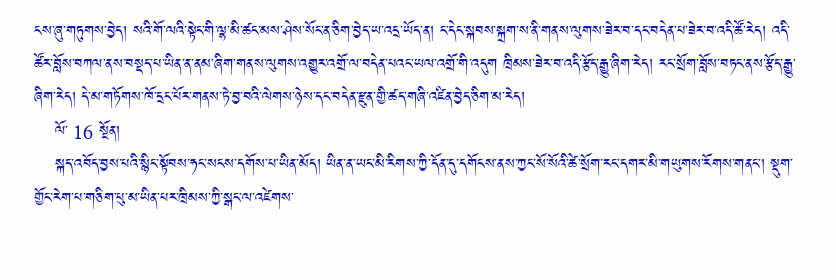ངས་ཞུ་གཏུགས་བྱེད། སའི་གོ་ལའི་སྟེང་གི་ལྷ་མི་ཚང་མས་ཤེས་སོང་ན་ཅིག་བྱེད་ཡ་འདྲ་ཡོད་ན། ང་དེང་སྐབས་སྐྲག་ས་ནི་གནས་ལུགས་ཟེར་བ་དང་བདེན་པ་ཟེར་བ་འདི་ཚོ་རེད། འདི་ཚོར་བློས་བཀལ་ནས་བསྡད་པ་ཡིན་ན་ནམ་ཞིག་གནས་ལུགས་འགྱུར་འགྲོ་ལ་བདེན་པའང་ཡལ་འགྲོ་གི་འདུག ཁྲིམས་ཟེར་བ་འདི་རྩོད་རྒྱུ་ཞིག་རེད། རང་སྲོག་བློས་བཏང་ནས་རྩོད་རྒྱུ་ཞིག་རེད། དེ་མ་གཏོགས་ཁོ་དྲང་པོར་གནས་ཏེ་བྱ་བའི་ལེགས་ཉེས་དང་བདེན་རྫུན་གྱི་ཚད་གཞི་འཛིན་བྱེད་ཅིག་མ་རེད།
    ལོ་ 16 སྔོན།
    སྐད་འབོད་བྱས་པའི་སྙིང་སྟོབས་ཧང་སངས་དགོས་པ་ཡིན་མོད། ཡིན་ན་ཡང་མི་རིགས་ཀྱི་དོན་དུ་དགོངས་ནས་ཀྱང་སོ་སོའི་ཚེ་སྲོག་རང་དགར་མི་གཡུགས་རོགས་གནང་། སྡུག་གྱོང་རེག་པ་གཅིག་པུ་མ་ཡིན་པར་ཁྲིམས་ཀྱི་སྒང་ལ་འཛེགས་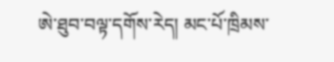ཨེ་ཐུབ་བལྟ་དགོས་རེད། མང་པོ་ཁྲིམས་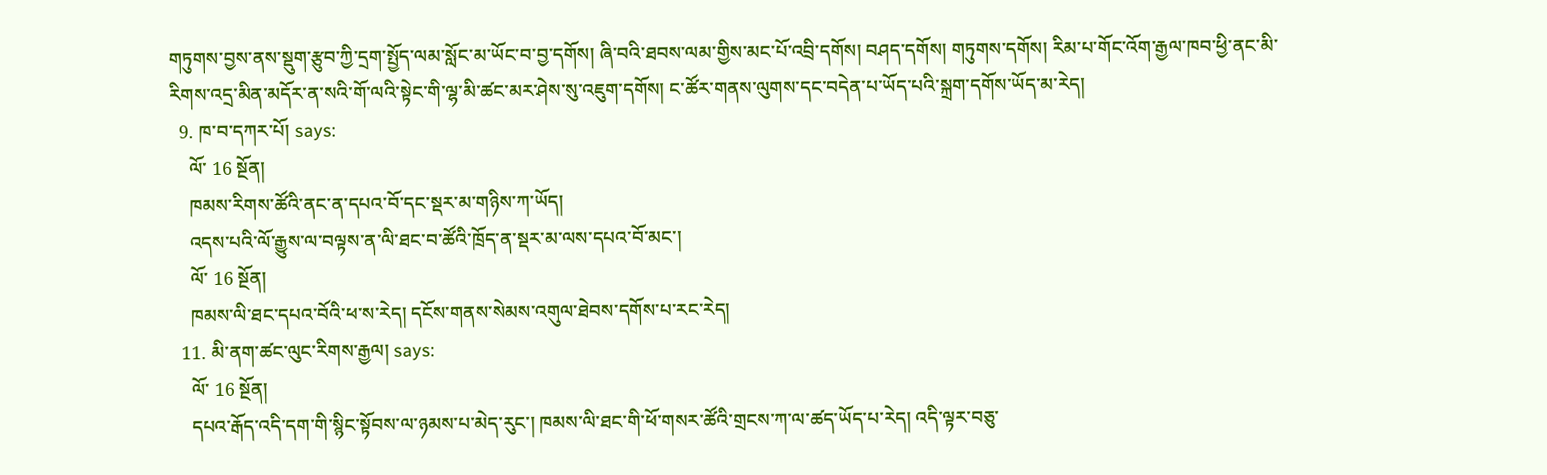གཏུགས་བྱས་ནས་སྡུག་རྩུབ་ཀྱི་དྲག་སྤྱོད་ལམ་སློང་མ་ཡོང་བ་བྱ་དགོས། ཞི་བའི་ཐབས་ལམ་གྱིས་མང་པོ་འབྲི་དགོས། བཤད་དགོས། གཏུགས་དགོས། རིམ་པ་གོང་འོག་རྒྱལ་ཁབ་ཕྱི་ནང་མི་རིགས་འདྲ་མིན་མདོར་ན་སའི་གོ་ལའི་སྟེང་གི་ལྷ་མི་ཚང་མར་ཤེས་སུ་འཇུག་དགོས། ང་ཚོར་གནས་ལུགས་དང་བདེན་པ་ཡོད་པའི་སྐྲག་དགོས་ཡོད་མ་རེད།
  9. ཁ་བ་དཀར་པོ། says:
    ལོ་ 16 སྔོན།
    ཁམས་རིགས་ཚོའི་ནང་ན་དཔའ་བོ་དང་སྡར་མ་གཉིས་ཀ་ཡོད།
    འདས་པའི་ལོ་རྒྱུས་ལ་བལྟས་ན་ལི་ཐང་བ་ཚོའི་ཁྲོད་ན་སྡར་མ་ལས་དཔའ་བོ་མང་།
    ལོ་ 16 སྔོན།
    ཁམས་ལི་ཐང་དཔའ་བོའི་ཕ་ས་རེད། དངོས་གནས་སེམས་འགུལ་ཐེབས་དགོས་པ་རང་རེད།
  11. མི་ནག་ཚང་ལུང་རིགས་རྒྱལ། says:
    ལོ་ 16 སྔོན།
    དཔའ་རྒོད་འདི་དག་གི་སྙིང་སྟོབས་ལ་ཉམས་པ་མེད་རུང་། ཁམས་ལི་ཐང་གི་ཕོ་གསར་ཚོའི་གྲངས་ཀ་ལ་ཚད་ཡོད་པ་རེད། འདི་ལྟར་བཅུ་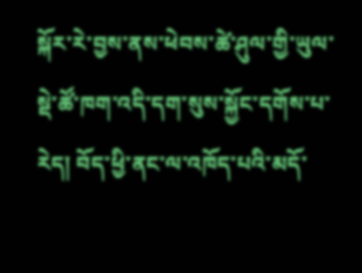སྐོར་རེ་བྱས་ནས་ཕེབས་ཚེ་ཤུལ་གྱི་ཡུལ་སྡེ་ཚོ་ཁག་འདི་དག་སུས་སྐྱོང་དགོས་པ་རེད། བོད་ཕྱི་ནང་ལ་འཁོད་པའི་མདོ་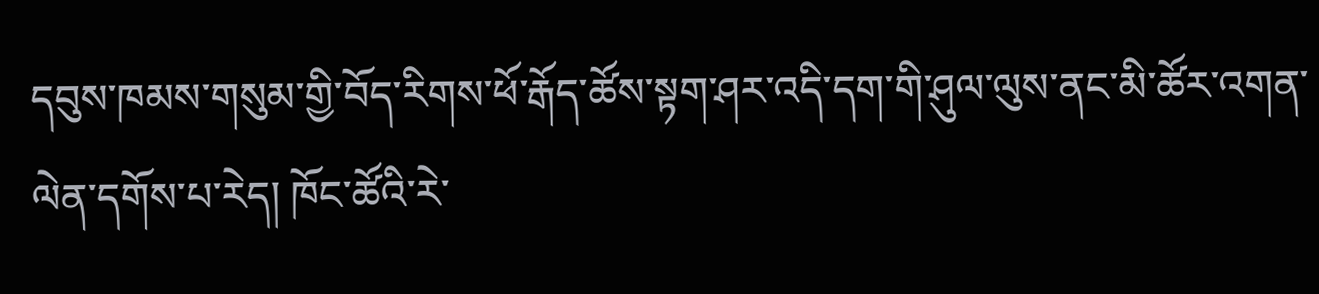དབུས་ཁམས་གསུམ་གྱི་བོད་རིགས་ཕོ་རྒོད་ཚོས་སྟག་ཤར་འདི་དག་གི་ཤུལ་ལུས་ནང་མི་ཚོར་འགན་ལེན་དགོས་པ་རེད། ཁོང་ཚོའི་རེ་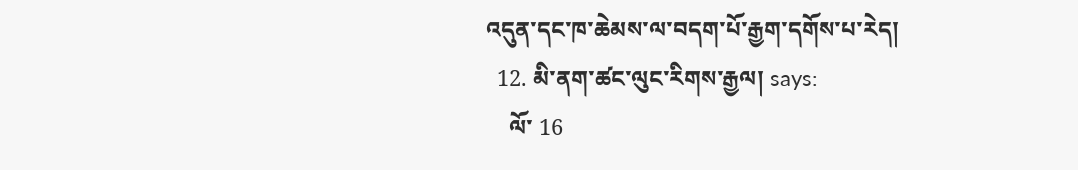འདུན་དང་ཁ་ཆེམས་ལ་བདག་པོ་རྒྱག་དགོས་པ་རེད།
  12. མི་ནག་ཚང་ལུང་རིགས་རྒྱལ། says:
    ལོ་ 16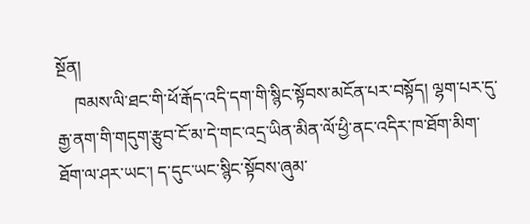སྔོན།
    ཁམས་ལི་ཐང་གི་ཕོ་རྒོད་འདི་དག་གི་སྙིང་སྟོབས་མངོན་པར་བསྟོད། ལྷག་པར་དུ་རྒྱ་ནག་གི་གདུག་རྩུབ་ངོ་མ་དེ་གང་འདྲ་ཡིན་མིན་ལོ་ཕྱི་ནང་འདིར་ཁ་ཐོག་མིག་ཐོག་ལ་ཤར་ཡང་། ད་དུང་ཡང་སྙིང་སྟོབས་ཞུམ་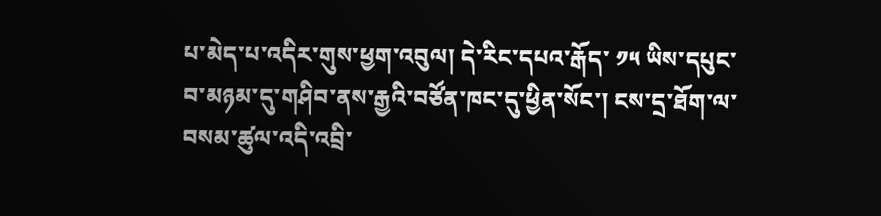པ་མེད་པ་འདིར་གུས་ཕྱག་འབུལ། དེ་རིང་དཔའ་རྒོད་ ༡༥ ཡིས་དཔུང་བ་མཉམ་དུ་གཤིབ་ནས་རྒྱའི་བཙོན་ཁང་དུ་ཕྱིན་སོང་། ངས་དྲ་ཐོག་ལ་བསམ་ཚུལ་འདི་འབྲི་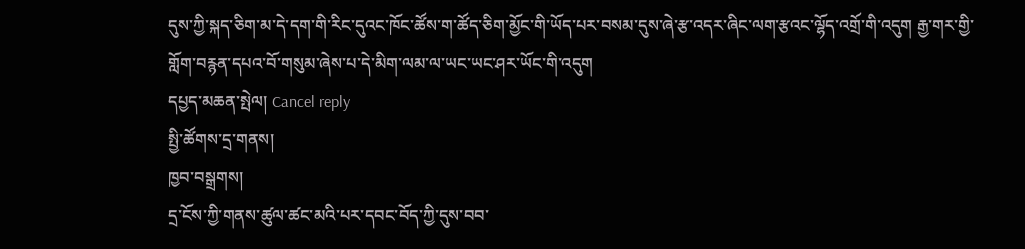དུས་ཀྱི་སྐད་ཅིག་མ་དེ་དག་གི་རིང་དུའང་ཁོང་ཚོས་ག་ཚོད་ཅིག་མྱོང་གི་ཡོད་པར་བསམ་དུས་ཞེ་རྩ་འདར་ཞིང་ལག་རྩའང་ལྷོད་འགྲོ་གི་འདུག རྒྱ་གར་གྱི་གློག་བརྙན་དཔའ་བོ་གསུམ་ཞེས་པ་དེ་མིག་ལམ་ལ་ཡང་ཡང་ཤར་ཡོང་གི་འདུག
དཔྱད་མཆན་སྤེལ། Cancel reply
སྤྱི་ཚོགས་དྲ་གནས།
ཁྱབ་བསྒྲགས།
དྲ་ངོས་ཀྱི་གནས་ཚུལ་ཚང་མའི་པར་དབང་བོད་ཀྱི་དུས་བབ་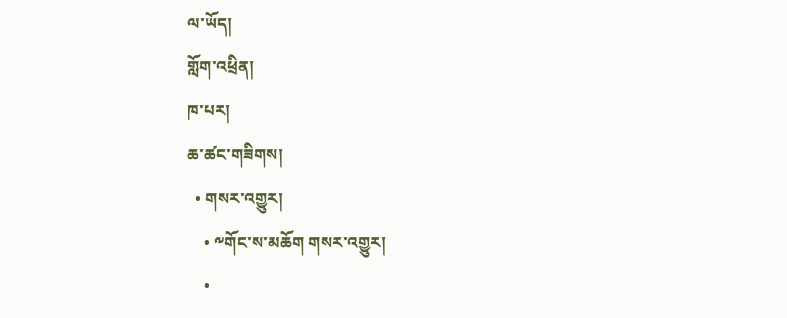ལ་ཡོད།
གློག་འཕྲིན།
ཁ་པར།
ཆ་ཚང་གཟིགས།
  • གསར་འགྱུར།
    • ༸གོང་ས་མཆོག གསར་འགྱུར།
    •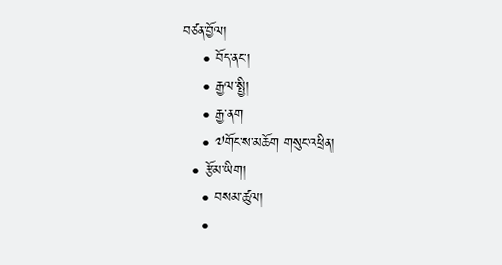བཙན་བྱོལ།
    • བོད་ནང་།
    • རྒྱལ་སྤྱི།
    • རྒྱ་ནག
    • ༧གོང་ས་མཆོག གསུང་འཕྲིན།
  • རྩོམ་ཡིག།
    • བསམ་ཚུལ།
    •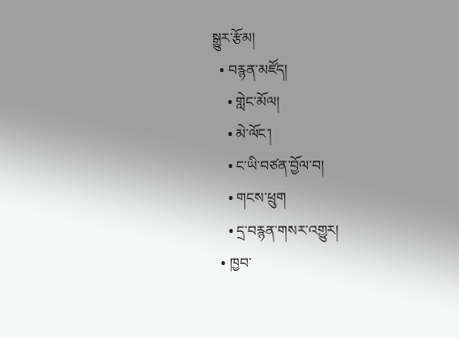སྒྱུར་རྩོམ།
  • བརྙན་མཛོད།
    • གླེང་མོལ།
    • མེ་ལོང་།
    • ང་ཡི་བཙན་བྱོལ་བ།
    • གངས་ཕྲུག
    • དྲ་བརྙན་གསར་འགྱུར།
  • ཁྱབ་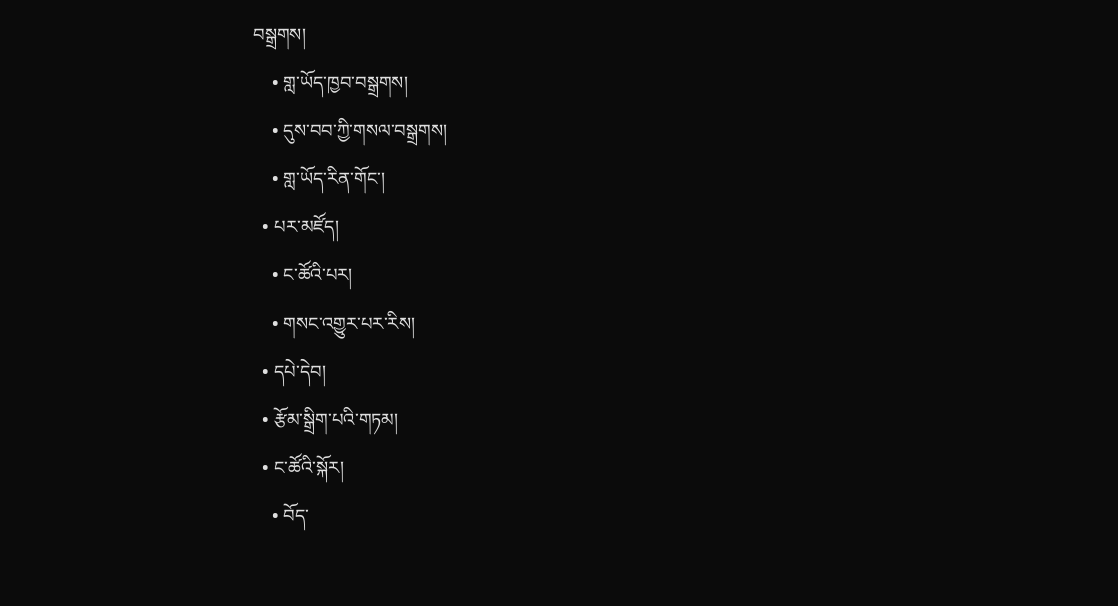བསྒྲགས།
    • གླ་ཡོད་ཁྱབ་བསྒྲགས།
    • དུས་བབ་ཀྱི་གསལ་བསྒྲགས།
    • གླ་ཡོད་རིན་གོང་།
  • པར་མཛོད།
    • ང་ཚོའི་པར།
    • གསང་འགྱུར་པར་རིས།
  • དཔེ་དེབ།
  • རྩོམ་སྒྲིག་པའི་གཏམ།
  • ང་ཚོའི་སྐོར།
    • བོད་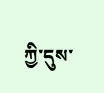ཀྱི་དུས་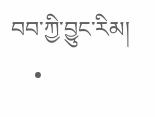བབ་ཀྱི་བྱུང་རིམ།
    •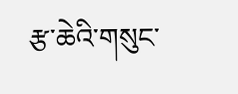རྩ་ཆེའི་གསུང་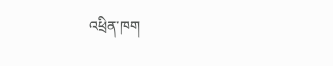འཕྲིན་ཁག